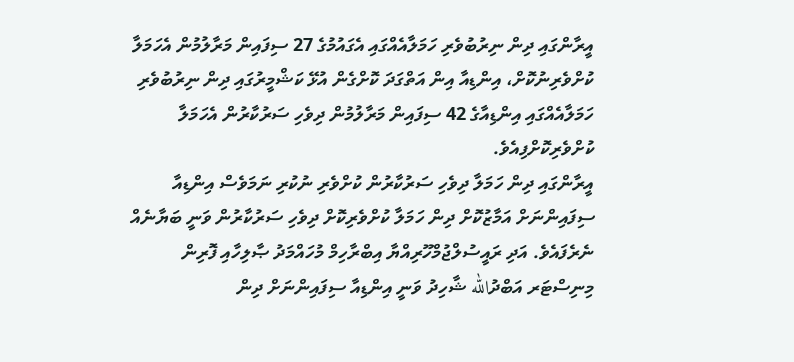އީރާންގައި ދިން ނިރުބުވެރި ހަމަލާއެއްގައި އެގައުމުގެ 27 ސިފައިން މަރާލުމުން އެހަމަލާ ކުށްވެރިނުކޮށް، އިންޑިއާ އިން އަތްގަދަ ކޮށްގެން އުޅޭ ކަޝްމީރުގައި ދިން ނިރުބުވެރި ހަމަލާއެއްގައި އިންޑިއާގެ 42 ސިފައިން މަރާލުމުން ދިވެހި ސަރުކާރުން އެހަމަލާ ކުށްވެރިކޮށްފިއެވެ.
އީރާންގައި ދިން ހަމަލާ ދިވެހި ސަރުކާރުން ކުށްވެރި ނުކުރި ނަމަވެސް އިންޑިއާ ސިފައިންނަށް އަމާޒުކޮށް ދިން ހަމަލާ ކުށްވެރިކޮށް ދިވެހި ސަރުކާރުން ވަނީ ބަޔާނެއް ނެރެފައެވެ. އަދި ރައީސުލްޖުމްހޫރިއްޔާ އިބްރާހިމް މުހައްމަދު ޞާލިހާއި ފޮރިން މިނިސްޓަރ އަބްދުالله ޝާހިދު ވަނީ އިންޑިއާ ސިފައިންނަށް ދިން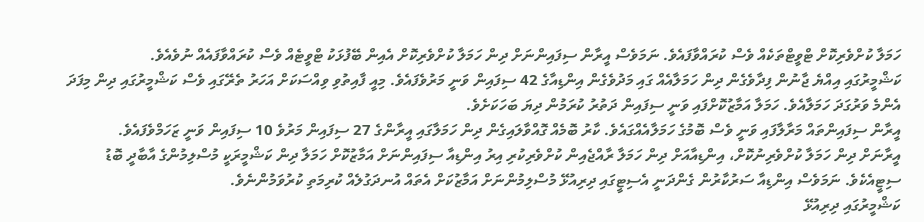ހަމަލާ ކުށްވެރިކޮށް ޓްވީޓްތަކެއް ވެސް ކުރައްވާފައެވެ. ނަމަވެސް އީރާން ސިފައިންނަށް ދިން ހަމަލާ ކުށްވެރިކޮށް އެއިން ބޭފުޅަކު ޓްވީޓެއް ވެސް ކުރައްވާފައެއް ނުވެއެވެ.
ކަޝްމީރުގައި އިއްޔެ ޖާނުން ފިދާވެގެން ދިން ހަމަލާއެއް ގައި މަދުވެގެން އިންޑިއާގެ 42 ސިފައިން ވަނީ މަރުވެފައެވެ. މިއީ ފާއިތުވި ވިއްސަކަށް އަހަރު ތެރޭގައި ވެސް ކަޝްމީރުގައި ދިން މިފަދަ އެންމެ ވަރުގަދަ ހަމަލާއެވެ. ހަމަލާ އަމާޒުކޮށްފައި ވަނީ ސިފައިން ދަތުރު ކުރަމުން ދިޔަ ބަހަކަށެވެ.
އީރާން ސިފައިންތައް މަރާލާފައި ވަނީ ވެސް ބޮމުގެ ހަމަލާއެއްގައެވެ. ކާރު ބޮމެއް ގޮއްވާލައިގެން ދިން ހަމަލާގައި އީރާންގެ 27 ސިފައިން މަރުވެ 10 ސިފައިން ވަނީ ޒަހަމްވެފައެވެ.
އީރާނަށް ދިން ހަމަލާ ކުށްވެރިނުކޮށް، އިންޑިއާއަށް ދިން ހަމަލާ ރާއްޖެއިން ކުށްވެރިކުރި އިރު އިންޑިއާ ސިފައިންނަށް އަމާޒުކޮށް ހަމަލާ ދިން ކަޝްމީރަކީ މުސްލިމުންގެ އާބާދީ ބޮޑު ސިޓީއެކެވެ. ނަމަވެސް އިންޑިއާ ސަރުކާރުން ގެންދަނީ އެސިޓީގައި ދިރިއުޅޭ މުސްލިމުންނަށް އަމާޒުކަށް އެތައް އުނދަގުލެއް ކުރިމަތި ކުރުވަމުންނެވެ.
ކަޝްމީރުގައި ދިރިއުޅޭ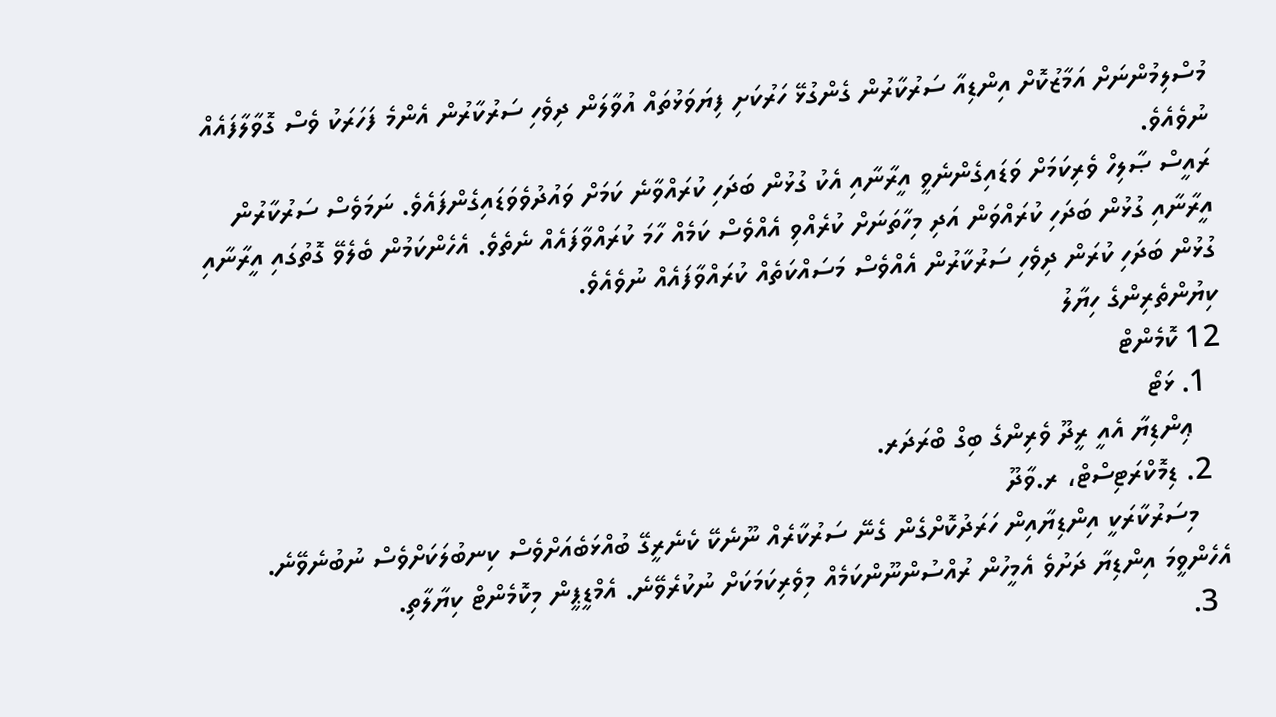މުސްލިމުންނަށް އަމާޒުކޮށް އިންޑިއާ ސަރުކާރުން ގެންގުޅޭ ހަރުކަށި ފިޔަވަޅުތައް އުވާލަން ދިވެހި ސަރުކާރުން އެންމެ ފަހަރަކު ވެސް ގޮވާލާފައެއް ނުވެއެވެ.
ރައީސް ޞާލިހް ވެރިކަމަށް ވަޑައިގެންނެވީ އީރާނާއި އެކު ގުޅުން ބަދަހި ކުރައްވާނެ ކަމަށް ވައުދުވެވަޑައިގެންފައެވެ. ނަމަވެސް ސަރުކާރުން އީރާނާއި ގުޅުން ބަދަހި ކުރައްވަން އަދި މިހާތަނަށް ކުރެއްވި އެއްވެސް ކަމެއް ހާމަ ކުރައްވާފައެއް ނެތެވެ. އެހެންކަމުން ބެލެވޭ ގޮތުގައި އީރާނާއި ގުޅުން ބަދަހި ކުރަން ދިވެހި ސަރުކާރުން އެއްވެސް މަސައްކަތެއް ކުރައްވާފައެއް ނުވެއެވެ.
ކިޔުންތެރިންގެ ހިޔާލު
12 ކޮމެންޓް
  1. ޅަޓޯ
    ޢިންޑިޔާ އެއީ ރީދޫ ވެރިންގެ ބިގް ބްރަދަރ.
  2. ޑިމޮކްރަޓިސްޓް، ރ.ވާދޫ
    މިސަރުކާރަކީ އިންޑިޔާއިން ހަރަދުކޮށްގެން ގެނޭ ސަރުކާރެއް ނޫނެކޭ ކެނެރީގޭ ބުއްޅަބެއަށްވެސް ކިނބުލަކަށްވެސް ނުބުނެވޭނެ. އެހެންވީމަ އިންޑިޔާ ދަށުވެ އެމީހުން ރުއްސުންނޫންކަމެއް މިވެރިކަމަކަށް ނުކުރެވޭނެ. އެމްޑީޕީން މިކޮމެންޓް ކިޔާލާތި.
  3.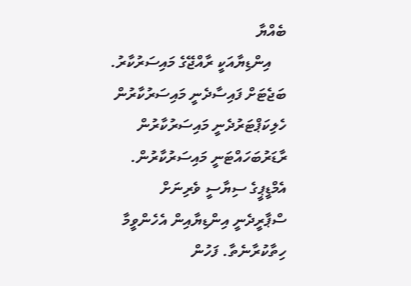ބެއްޔާ
    އިންޑިޔާއަކީ ރާއްޖޭގެ މައިސަރުކާރު. ބަޖެޓަށް ފައިސާދެނީ މައިސަރުކާރުން ހެލިކަޕްޓަރުދެނީ މައިސަރުކާރުން ރާޑަރުބަހައްޓަނީ މައިސަރުކާރުން. އެމްޑީޕީގެ ސިޔާސީ ވެރިނަށް ސްޕާރީދެނީ އިންޑިޔާއިން އެހެންވީމާ ހިތާކުރާނެތާ. ފަހުން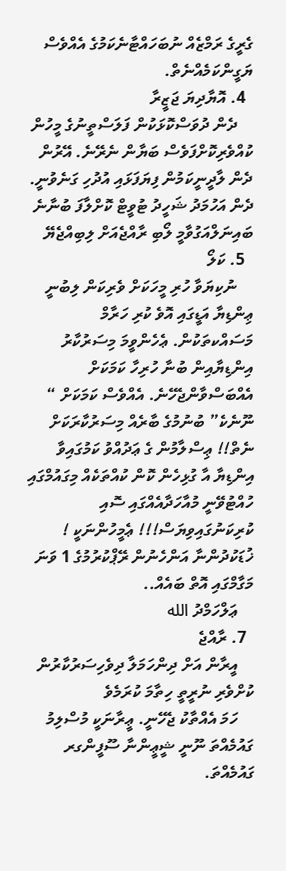ގެރީގެ ރަމްޒެއް ނުބަހައްޓާނެކަމުގެ އެއްވެސް ޔަގީންކަމެއްނެތް.
  4. އޮޔާދިޔަ ޖަޒީރާ
    ދެން ދުވަސްކޮޅަކުން ފަލަސްތީނުގެ މީހުން ކުއްވެރިކޮށްފަވެސް ބަޔާން ނެރޭނެ. އޭރުން ދެން ލާދީނީކަމުން ފިޔަފަޅައި އުދުހި ގަނެވުނީ. ދެން އަހުމަދު ޝަހީދު ޓުވީޓް ކޮށްލާފަ ބުނާނެ ބައިނަލްއަގުވާމީ ލޯބި ރާއްޖެއަށް ލިބިއްޖެޔޭ
  5. ކަލޯ
    ނުކިޔަވާ ހުރި މީހަކަށް ވެރިކަން ލިބުނީ ޢިންޑިޔާ އަޑީގައި އޮވެ ކުރި ހަރާމް މަސައްކތަކުން. ޢެހެންވީމަ މިސަރުކާރު އިންޑިޔާއިން ބުނާ ހުރިހާ ކަމަކަށް އެއްބަސްވާންޖެހޭނެ. އެއްވެސް ކަމަކަށް “ ނޫނެކެ” ބުނުމުގެ ބާރެއް މިސަރުކާރަކަށް ނެތް!! ޢިސްލާމުން ގެ ޢަދުއްވު ކަމުގައިވާ އިންޑިޔާ އާ ގުޅިހެން ކޮން ކުއްތަކެއް މިގައުމްގައި ހުއްޓުވޭނީ މުއާހަދާއެއްގައި ސޮއި ކުރިކަނުގައިވިޔަސް!!! ޢެމީހުންނަކީ ! ޚުޑަކުދުންނާ އަންހެނުން ރޭޕްކުރުމުގެ 1 ވަނަ މަގާމްގައި އޮތް ބައެއް..
    ޢަލްހަމްދު الله
  7. ރާއްޖެ
    އީރާން އަށް ދިންހަމަލާ ދިވެހިސަރުކާރުން ކުށްވެރި ނުރީތީ ހިތާމަ ކުރަމެވެ
    ހަމަ އެއްތާކު ޖެހޭނީ. ޢީރާނަކީ މުސްލިމު ގައުމެއްތަ ނޫނީ ޝީޢީންނާ ސޫފީންގރ ގައުމެއްތަ.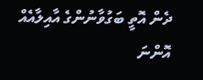ދެން އޮތީ ބަގުވާނުންގެ އާއިލާއެއް އޮންނަ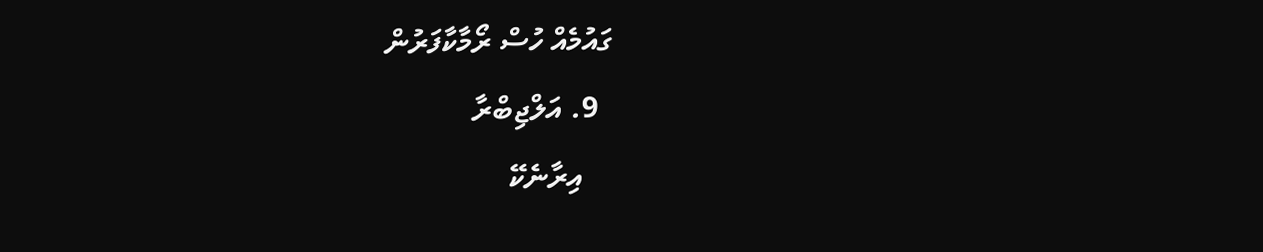ގައުމެއް ހުސް ރޯމާކާފަރުން
  9. އަލްޖިބްރާ
    އިރާނެކޭ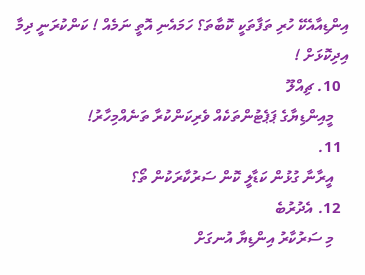އިންޑިއާއެކޭ ހުރި ތަފާތަކީ ކޮބާތަ؟ ހަމައެނި އޮތީ ނަމެއް ! ކަންކުރަނީ ދިމާ އިދިކޮޅަށް !
  10. ޗިއްލޫ
    މީއިންޑިޔާގެ ޕަޕެޓުންތަކެއް ވެރިކަންކުރާ ތަނެއްމިހާރު!
  11.
    އީރާނާ ގުޅުން ކަޑާލީ ކޮން ސަރުކާރަކުން ތޯ؟
  12. އެދުރުބެ
    މި ސަރުކާރު އިންޑިޔާ އުނގަށް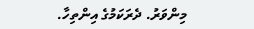މިންވަރު. ދެރަކަމުގެ އިންތިހާ.